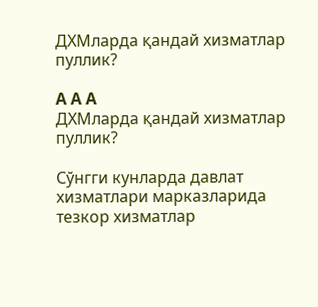ДХМларда қандай хизматлар пуллик?

A A A
ДХМларда қандай хизматлар пуллик?

Сўнгги кунларда давлат хизматлари марказларида тезкор хизматлар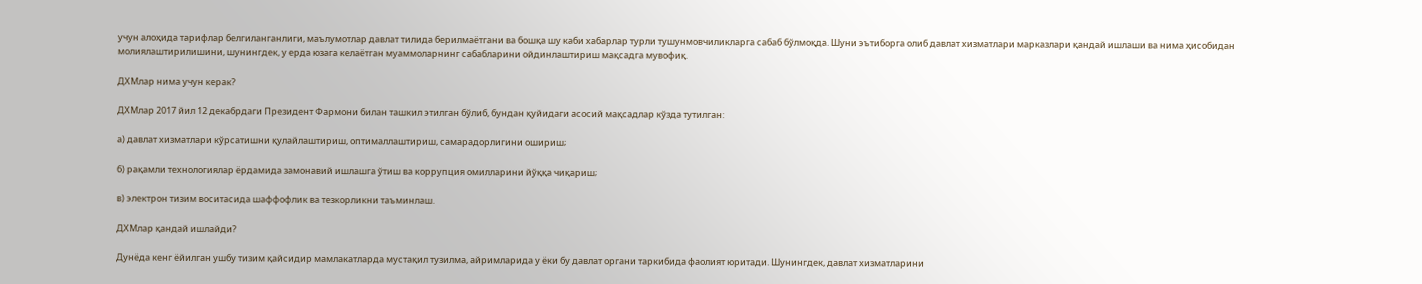учун алоҳида тарифлар белгиланганлиги, маълумотлар давлат тилида берилмаётгани ва бошқа шу каби хабарлар турли тушунмовчиликларга сабаб бўлмоқда. Шуни эътиборга олиб давлат хизматлари марказлари қандай ишлаши ва нима ҳисобидан молиялаштирилишини, шунингдек, у ерда юзага келаётган муаммоларнинг сабабларини ойдинлаштириш мақсадга мувофиқ.

ДХМлар нима учун керак?

ДХМлар 2017 йил 12 декабрдаги Президент Фармони билан ташкил этилган бўлиб, бундан қуйидаги асосий мақсадлар кўзда тутилган:

а) давлат хизматлари кўрсатишни қулайлаштириш, оптималлаштириш, самарадорлигини ошириш;

б) рақамли технологиялар ёрдамида замонавий ишлашга ўтиш ва коррупция омилларини йўққа чиқариш;

в) электрон тизим воситасида шаффофлик ва тезкорликни таъминлаш.

ДХМлар қандай ишлайди?

Дунёда кенг ёйилган ушбу тизим қайсидир мамлакатларда мустақил тузилма, айримларида у ёки бу давлат органи таркибида фаолият юритади. Шунингдек, давлат хизматларини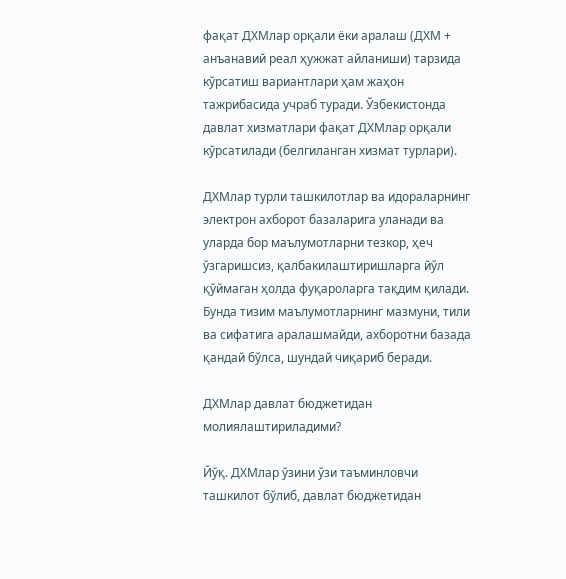фақат ДХМлар орқали ёки аралаш (ДХМ + анъанавий реал ҳужжат айланиши) тарзида кўрсатиш вариантлари ҳам жаҳон тажрибасида учраб туради. Ўзбекистонда давлат хизматлари фақат ДХМлар орқали кўрсатилади (белгиланган хизмат турлари).

ДХМлар турли ташкилотлар ва идораларнинг электрон ахборот базаларига уланади ва уларда бор маълумотларни тезкор, ҳеч ўзгаришсиз, қалбакилаштиришларга йўл қўймаган ҳолда фуқароларга тақдим қилади. Бунда тизим маълумотларнинг мазмуни, тили ва сифатига аралашмайди, ахборотни базада қандай бўлса, шундай чиқариб беради.

ДХМлар давлат бюджетидан молиялаштириладими?

Йўқ. ДХМлар ўзини ўзи таъминловчи ташкилот бўлиб, давлат бюджетидан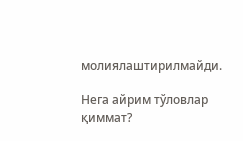молиялаштирилмайди.

Нега айрим тўловлар қиммат?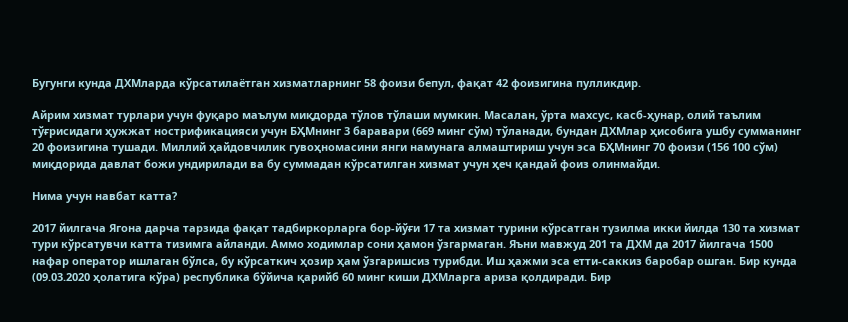Бугунги кунда ДХМларда кўрсатилаётган хизматларнинг 58 фоизи бепул, фақат 42 фоизигина пулликдир.

Айрим хизмат турлари учун фуқаро маълум миқдорда тўлов тўлаши мумкин. Масалан, ўрта махсус, касб-ҳунар, олий таълим тўғрисидаги ҳужжат нострификацияси учун БҲМнинг 3 баравари (669 минг сўм) тўланади, бундан ДХМлар ҳисобига ушбу сумманинг 20 фоизигина тушади. Миллий ҳайдовчилик гувоҳномасини янги намунага алмаштириш учун эса БҲМнинг 70 фоизи (156 100 сўм) миқдорида давлат божи ундирилади ва бу суммадан кўрсатилган хизмат учун ҳеч қандай фоиз олинмайди.

Нима учун навбат катта?

2017 йилгача Ягона дарча тарзида фақат тадбиркорларга бор-йўғи 17 та хизмат турини кўрсатган тузилма икки йилда 130 та хизмат тури кўрсатувчи катта тизимга айланди. Аммо ходимлар сони ҳамон ўзгармаган. Яъни мавжуд 201 та ДХМ да 2017 йилгача 1500 нафар оператор ишлаган бўлса, бу кўрсаткич ҳозир ҳам ўзгаришсиз турибди. Иш ҳажми эса етти-саккиз баробар ошган. Бир кунда (09.03.2020 ҳолатига кўра) республика бўйича қарийб 60 минг киши ДХМларга ариза қолдиради. Бир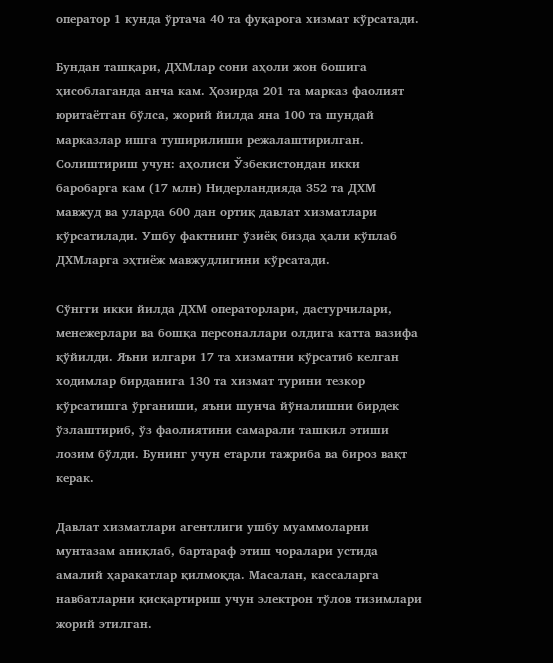оператор 1 кунда ўртача 40 та фуқарога хизмат кўрсатади.

Бундан ташқари, ДХМлар сони аҳоли жон бошига ҳисоблаганда анча кам. Ҳозирда 201 та марказ фаолият юритаётган бўлса, жорий йилда яна 100 та шундай марказлар ишга туширилиши режалаштирилган. Солиштириш учун: аҳолиси Ўзбекистондан икки баробарга кам (17 млн) Нидерландияда 352 та ДХМ мавжуд ва уларда 600 дан ортиқ давлат хизматлари кўрсатилади. Ушбу фактнинг ўзиёқ бизда ҳали кўплаб ДХМларга эҳтиёж мавжудлигини кўрсатади.

Сўнгги икки йилда ДХМ операторлари, дастурчилари, менежерлари ва бошқа персоналлари олдига катта вазифа қўйилди. Яъни илгари 17 та хизматни кўрсатиб келган ходимлар бирданига 130 та хизмат турини тезкор кўрсатишга ўрганиши, яъни шунча йўналишни бирдек ўзлаштириб, ўз фаолиятини самарали ташкил этиши лозим бўлди. Бунинг учун етарли тажриба ва бироз вақт керак.

Давлат хизматлари агентлиги ушбу муаммоларни мунтазам аниқлаб, бартараф этиш чоралари устида амалий ҳаракатлар қилмоқда. Масалан, кассаларга навбатларни қисқартириш учун электрон тўлов тизимлари жорий этилган.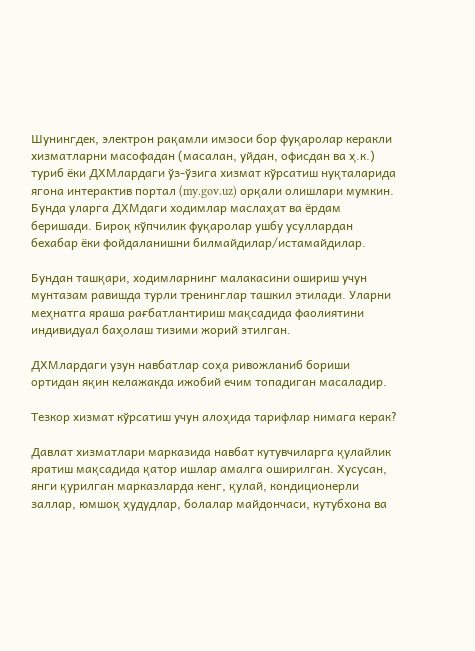Шунингдек, электрон рақамли имзоси бор фуқаролар керакли хизматларни масофадан (масалан, уйдан, офисдан ва ҳ.к.) туриб ёки ДХМлардаги ўз-ўзига хизмат кўрсатиш нуқталарида ягона интерактив портал (my.gov.uz) орқали олишлари мумкин. Бунда уларга ДХМдаги ходимлар маслаҳат ва ёрдам беришади. Бироқ кўпчилик фуқаролар ушбу усуллардан бехабар ёки фойдаланишни билмайдилар/истамайдилар.

Бундан ташқари, ходимларнинг малакасини ошириш учун мунтазам равишда турли тренинглар ташкил этилади. Уларни меҳнатга яраша рағбатлантириш мақсадида фаолиятини индивидуал баҳолаш тизими жорий этилган.

ДХМлардаги узун навбатлар соҳа ривожланиб бориши ортидан яқин келажакда ижобий ечим топадиган масаладир.

Тезкор хизмат кўрсатиш учун алоҳида тарифлар нимага керак?

Давлат хизматлари марказида навбат кутувчиларга қулайлик яратиш мақсадида қатор ишлар амалга оширилган. Хусусан, янги қурилган марказларда кенг, қулай, кондиционерли заллар, юмшоқ ҳудудлар, болалар майдончаси, кутубхона ва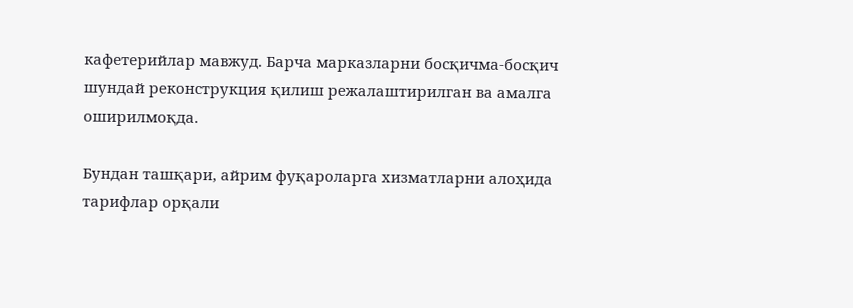кафетерийлар мавжуд. Барча марказларни босқичма-босқич шундай реконструкция қилиш режалаштирилган ва амалга оширилмоқда.

Бундан ташқари, айрим фуқароларга хизматларни алоҳида тарифлар орқали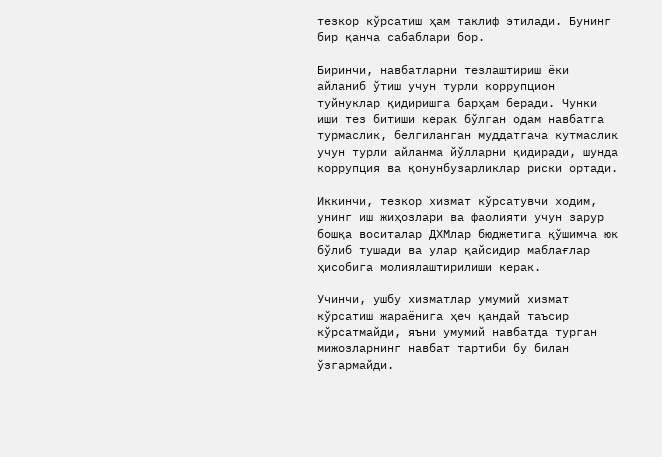тезкор кўрсатиш ҳам таклиф этилади. Бунинг бир қанча сабаблари бор.

Биринчи, навбатларни тезлаштириш ёки айланиб ўтиш учун турли коррупцион туйнуклар қидиришга барҳам беради. Чунки иши тез битиши керак бўлган одам навбатга турмаслик, белгиланган муддатгача кутмаслик учун турли айланма йўлларни қидиради, шунда коррупция ва қонунбузарликлар риски ортади.

Иккинчи, тезкор хизмат кўрсатувчи ходим, унинг иш жиҳозлари ва фаолияти учун зарур бошқа воситалар ДХМлар бюджетига қўшимча юк бўлиб тушади ва улар қайсидир маблағлар ҳисобига молиялаштирилиши керак.

Учинчи, ушбу хизматлар умумий хизмат кўрсатиш жараёнига ҳеч қандай таъсир кўрсатмайди, яъни умумий навбатда турган мижозларнинг навбат тартиби бу билан ўзгармайди.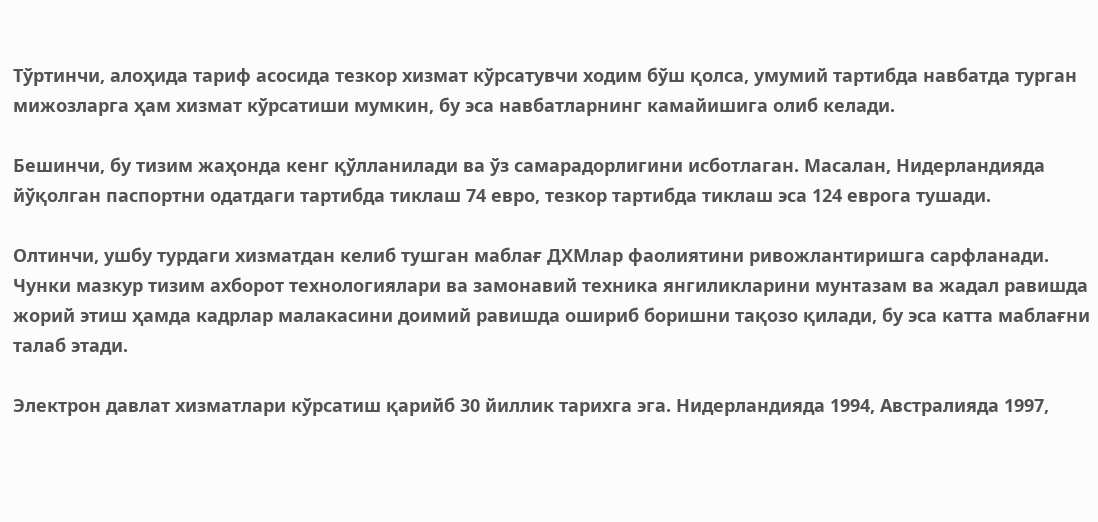Тўртинчи, алоҳида тариф асосида тезкор хизмат кўрсатувчи ходим бўш қолса, умумий тартибда навбатда турган мижозларга ҳам хизмат кўрсатиши мумкин, бу эса навбатларнинг камайишига олиб келади.

Бешинчи, бу тизим жаҳонда кенг қўлланилади ва ўз самарадорлигини исботлаган. Масалан, Нидерландияда йўқолган паспортни одатдаги тартибда тиклаш 74 евро, тезкор тартибда тиклаш эса 124 еврога тушади.

Олтинчи, ушбу турдаги хизматдан келиб тушган маблағ ДХМлар фаолиятини ривожлантиришга сарфланади. Чунки мазкур тизим ахборот технологиялари ва замонавий техника янгиликларини мунтазам ва жадал равишда жорий этиш ҳамда кадрлар малакасини доимий равишда ошириб боришни тақозо қилади, бу эса катта маблағни талаб этади.

Электрон давлат хизматлари кўрсатиш қарийб 30 йиллик тарихга эга. Нидерландияда 1994, Австралияда 1997,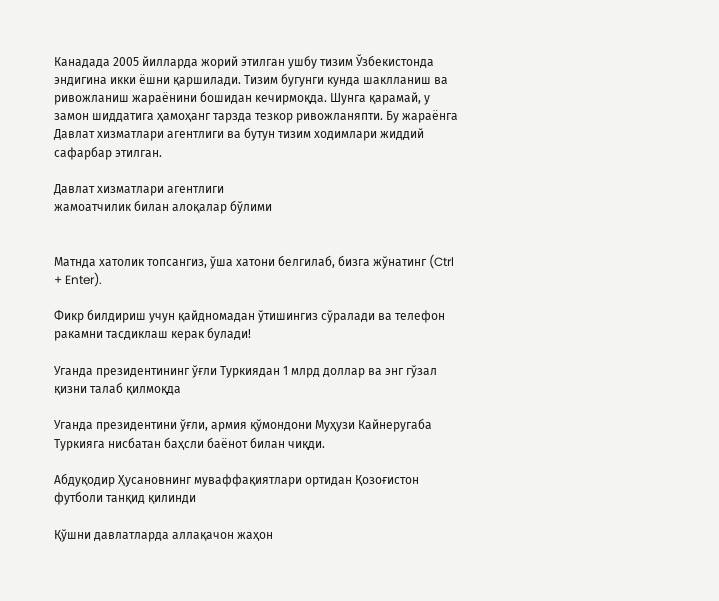Канадада 2005 йилларда жорий этилган ушбу тизим Ўзбекистонда эндигина икки ёшни қаршилади. Тизим бугунги кунда шаклланиш ва ривожланиш жараёнини бошидан кечирмоқда. Шунга қарамай, у замон шиддатига ҳамоҳанг тарзда тезкор ривожланяпти. Бу жараёнга Давлат хизматлари агентлиги ва бутун тизим ходимлари жиддий сафарбар этилган.

Давлат хизматлари агентлиги
жамоатчилик билан алоқалар бўлими


Матнда хатолик топсангиз, ўша хатони белгилаб, бизга жўнатинг (Ctrl + Enter).

Фикр билдириш учун қайдномадан ўтишингиз сўралади ва телефон ракамни тасдиклаш керак булади!

Уганда президентининг ўғли Туркиядан 1 млрд доллар ва энг гўзал қизни талаб қилмоқда

Уганда президентини ўғли, армия қўмондони Муҳузи Кайнеругаба Туркияга нисбатан баҳсли баёнот билан чиқди.

Абдуқодир Ҳусановнинг муваффақиятлари ортидан Қозоғистон футболи танқид қилинди

Қўшни давлатларда аллақачон жаҳон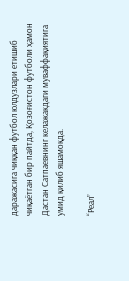даражасига чиққан футбол юлдузлари етишиб чиқаётган бир пайтда, Қозоғистон футболи ҳамон Дастан Сатпаевнинг келажакдаги муваффақиятига умид қилиб яшамоқда.

“Реал”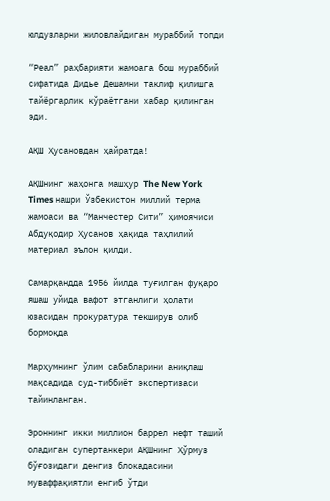юлдузларни жиловлайдиган мураббий топди

“Реал” раҳбарияти жамоага бош мураббий сифатида Дидье Дешамни таклиф қилишга тайёргарлик кўраётгани хабар қилинган эди.

АҚШ Ҳусановдан ҳайратда!

АҚШнинг жаҳонга машҳур The New York Times нашри Ўзбекистон миллий терма жамоаси ва “Манчестер Сити” ҳимоячиси Абдуқодир Ҳусанов ҳақида таҳлилий материал эълон қилди.

Самарқандда 1956 йилда туғилган фуқаро яшаш уйида вафот этганлиги ҳолати юзасидан прокуратура текширув олиб бормоқда

Марҳумнинг ўлим сабабларини аниқлаш мақсадида суд-тиббиёт экспертизаси тайинланган.

Эроннинг икки миллион баррел нефт таший оладиган супертанкери АҚШнинг Ҳўрмуз бўғозидаги денгиз блокадасини муваффақиятли енгиб ўтди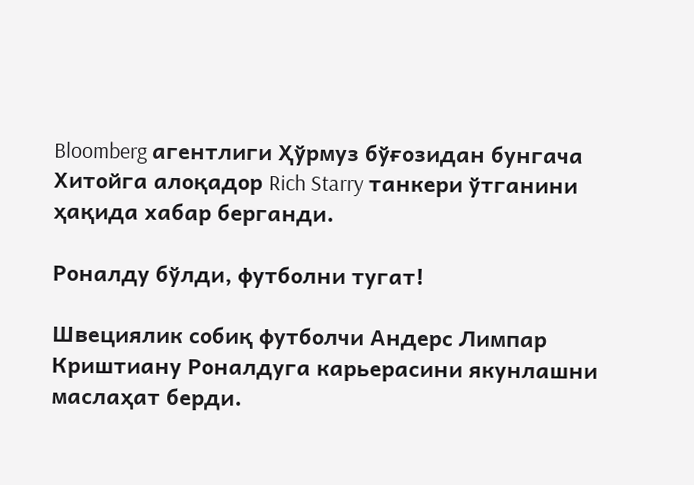Bloomberg агентлиги Ҳўрмуз бўғозидан бунгача Хитойга алоқадор Rich Starry танкери ўтганини ҳақида хабар берганди.

Роналду бўлди, футболни тугат!

Швециялик собиқ футболчи Андерс Лимпар Криштиану Роналдуга карьерасини якунлашни маслаҳат берди.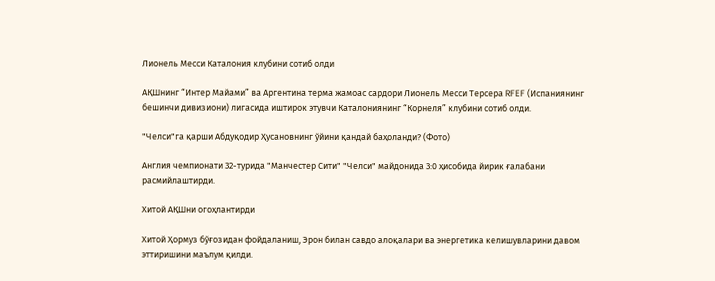Лионель Месси Каталония клубини сотиб олди

АҚШнинг “Интер Майами” ва Аргентина терма жамоас сардори Лионель Месси Терсера RFEF (Испаниянинг бешинчи дивизиони) лигасида иштирок этувчи Каталониянинг “Корнеля” клубини сотиб олди.

"Челси"га қарши Абдуқодир Ҳусановнинг ўйини қандай баҳоланди? (Фото)

Англия чемпионати 32-турида "Манчестер Сити" "Челси" майдонида 3:0 ҳисобида йирик ғалабани расмийлаштирди.

Хитой АҚШни огоҳлантирди

Хитой Ҳормуз бўғозидан фойдаланиш, Эрон билан савдо алоқалари ва энергетика келишувларини давом эттиришини маълум қилди.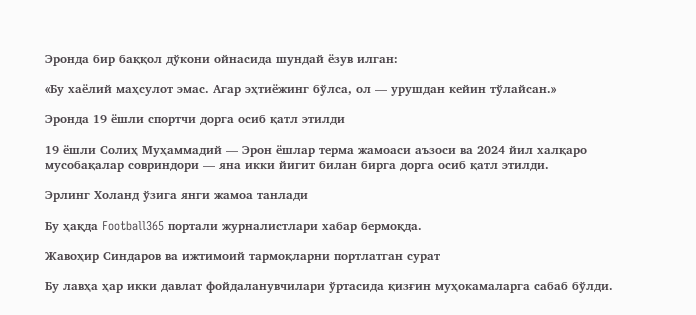Эронда бир баққол дўкони ойнасида шундай ёзув илган:

«Бу хаёлий маҳсулот эмас. Агар эҳтиёжинг бўлса, ол — урушдан кейин тўлайсан.»

Эронда 19 ёшли спортчи дорга осиб қатл этилди

19 ёшли Солиҳ Муҳаммадий — Эрон ёшлар терма жамоаси аъзоси ва 2024 йил халқаро мусобақалар совриндори — яна икки йигит билан бирга дорга осиб қатл этилди.

Эрлинг Холанд ўзига янги жамоа танлади

Бу ҳақда Football365 портали журналистлари хабар бермоқда.

Жавоҳир Синдаров ва ижтимоий тармоқларни портлатган сурат

Бу лавҳа ҳар икки давлат фойдаланувчилари ўртасида қизғин муҳокамаларга сабаб бўлди.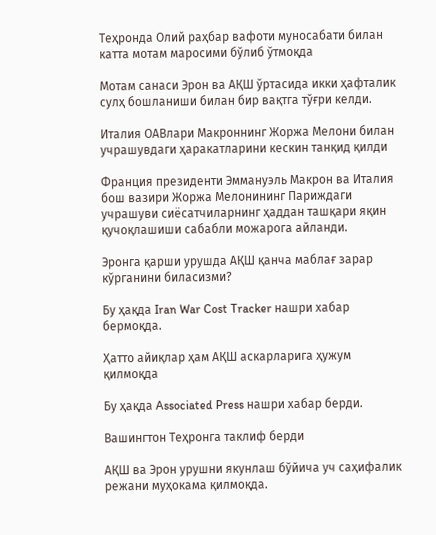Теҳронда Олий раҳбар вафоти муносабати билан катта мотам маросими бўлиб ўтмоқда

Мотам санаси Эрон ва АҚШ ўртасида икки ҳафталик сулҳ бошланиши билан бир вақтга тўғри келди.

Италия ОАВлари Макроннинг Жоржа Мелони билан учрашувдаги ҳаракатларини кескин танқид қилди

Франция президенти Эммануэль Макрон ва Италия бош вазири Жоржа Мелонининг Париждаги учрашуви сиёсатчиларнинг ҳаддан ташқари яқин қучоқлашиши сабабли можарога айланди.

Эронга қарши урушда АҚШ қанча маблағ зарар кўрганини биласизми?

Бу ҳақда Iran War Cost Tracker нашри хабар бермоқда.

Ҳатто айиқлар ҳам АҚШ аскарларига ҳужум қилмоқда

Бу ҳақда Associated Press нашри хабар берди.

Вашингтон Теҳронга таклиф берди

АҚШ ва Эрон урушни якунлаш бўйича уч саҳифалик режани муҳокама қилмоқда.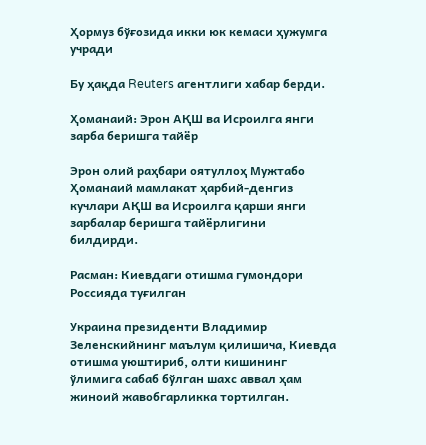Ҳормуз бўғозида икки юк кемаси ҳужумга учради

Бу ҳақда Reuters агентлиги хабар берди.

Ҳоманаий: Эрон АҚШ ва Исроилга янги зарба беришга тайёр

Эрон олий раҳбари оятуллоҳ Мужтабо Ҳоманаий мамлакат ҳарбий-денгиз кучлари АҚШ ва Исроилга қарши янги зарбалар беришга тайёрлигини билдирди.

Расман: Киевдаги отишма гумондори Россияда туғилган

Украина президенти Владимир Зеленскийнинг маълум қилишича, Киевда отишма уюштириб, олти кишининг ўлимига сабаб бўлган шахс аввал ҳам жиноий жавобгарликка тортилган.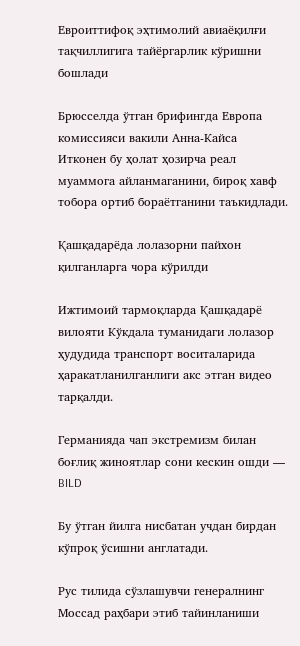Евроиттифоқ эҳтимолий авиаёқилғи тақчиллигига тайёргарлик кўришни бошлади

Брюсселда ўтган брифингда Европа комиссияси вакили Анна-Кайса Итконен бу ҳолат ҳозирча реал муаммога айланмаганини, бироқ хавф тобора ортиб бораётганини таъкидлади.

Қашқадарёда лолазорни пайхон қилганларга чора кўрилди

Ижтимоий тармоқларда Қашқадарё вилояти Кўкдала туманидаги лолазор ҳудудида транспорт воситаларида ҳаракатланилганлиги акс этган видео тарқалди.

Германияда чап экстремизм билан боғлиқ жиноятлар сони кескин ошди — BILD

Бу ўтган йилга нисбатан учдан бирдан кўпроқ ўсишни англатади.

Рус тилида сўзлашувчи генералнинг Моссад раҳбари этиб тайинланиши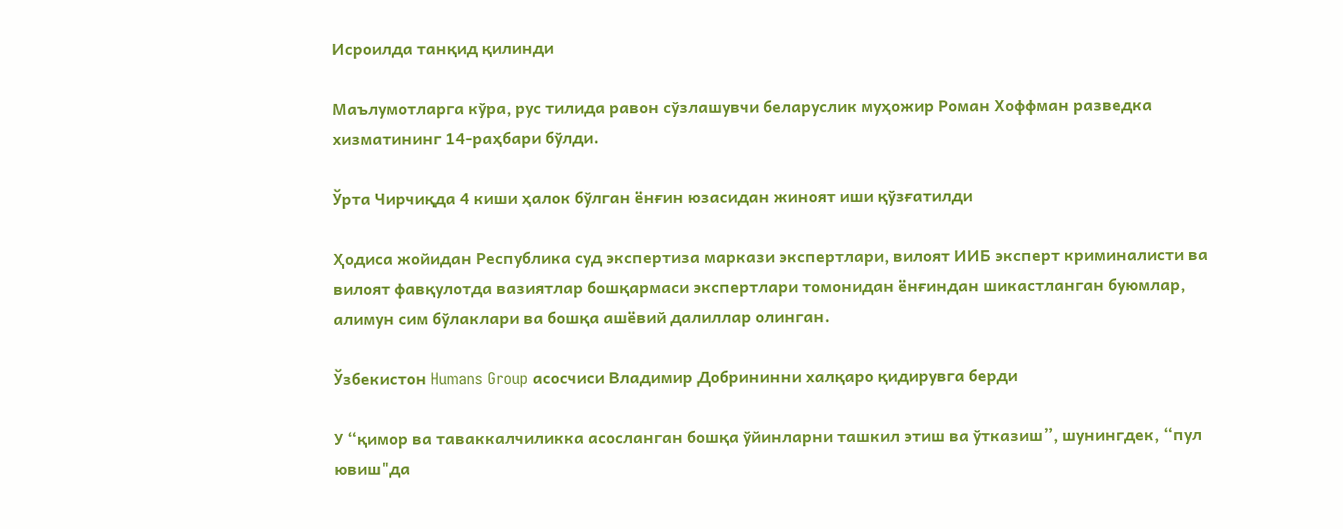Исроилда танқид қилинди

Маълумотларга кўра, рус тилида равон сўзлашувчи беларуслик муҳожир Роман Хоффман разведка хизматининг 14-раҳбари бўлди.

Ўрта Чирчиқда 4 киши ҳалок бўлган ёнғин юзасидан жиноят иши қўзғатилди

Ҳодиса жойидан Республика суд экспертиза маркази экспертлари, вилоят ИИБ эксперт криминалисти ва вилоят фавқулотда вазиятлар бошқармаси экспертлари томонидан ёнғиндан шикастланган буюмлар, алимун сим бўлаклари ва бошқа ашёвий далиллар олинган.

Ўзбекистон Humans Group асосчиси Владимир Добрининни халқаро қидирувга берди

У “қимор ва таваккалчиликка асосланган бошқа ўйинларни ташкил этиш ва ўтказиш”, шунингдек, “пул ювиш"да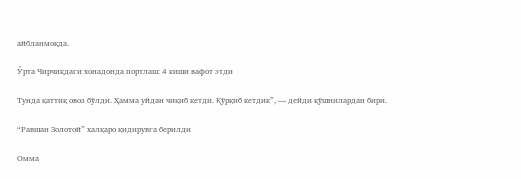айбланмоқда.

Ўрта Чирчиқдаги хонадонда портлаш: 4 киши вафот этди

Тунда қаттиқ овоз бўлди. Ҳамма уйдан чиқиб кетди. Қўрқиб кетдик”, — дейди қўшнилардан бири.

“Равшан Золотой” халқаро қидирувга берилди

Омма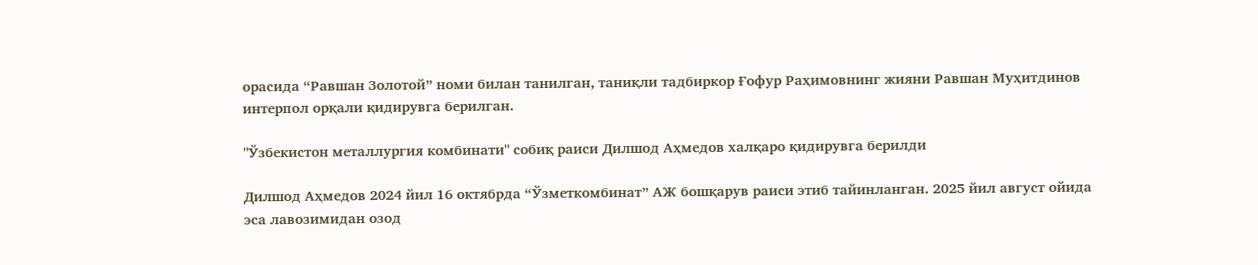орасида “Равшан Золотой” номи билан танилган, таниқли тадбиркор Ғофур Раҳимовнинг жияни Равшан Муҳитдинов интерпол орқали қидирувга берилган.

"Ўзбекистон металлургия комбинати" собиқ раиси Дилшод Аҳмедов халқаро қидирувга берилди

Дилшод Аҳмедов 2024 йил 16 октябрда “Ўзметкомбинат” АЖ бошқарув раиси этиб тайинланган. 2025 йил август ойида эса лавозимидан озод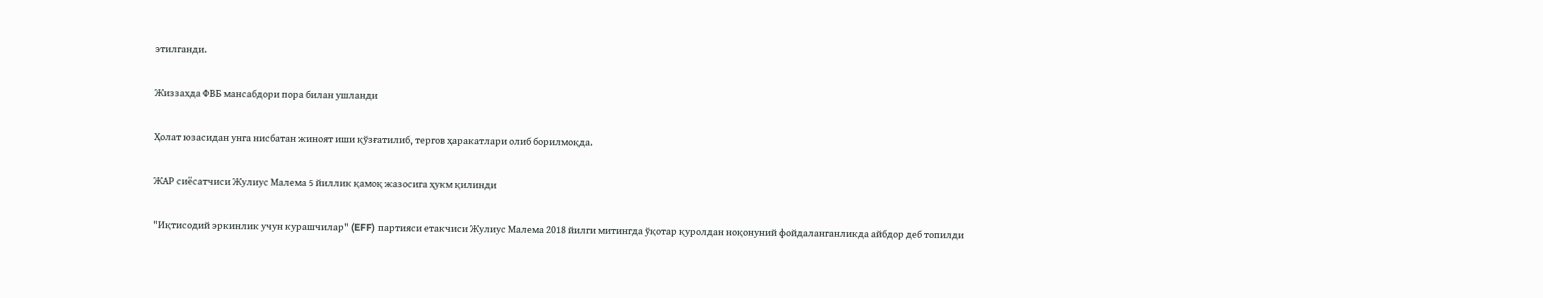этилганди.

Жиззахда ФВБ мансабдори пора билан ушланди

Ҳолат юзасидан унга нисбатан жиноят иши қўзғатилиб, тергов ҳаракатлари олиб борилмоқда.

ЖАР сиёсатчиси Жулиус Малема 5 йиллик қамоқ жазосига ҳукм қилинди

"Иқтисодий эркинлик учун курашчилар" (EFF) партияси етакчиси Жулиус Малема 2018 йилги митингда ўқотар қуролдан ноқонуний фойдаланганликда айбдор деб топилди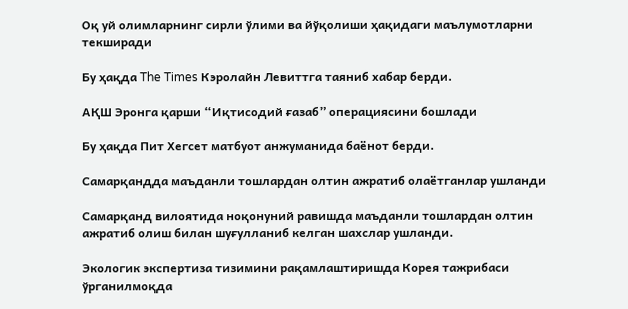Оқ уй олимларнинг сирли ўлими ва йўқолиши ҳақидаги маълумотларни текширади

Бу ҳақда The Times Кэролайн Левиттга таяниб хабар берди.

АҚШ Эронга қарши “Иқтисодий ғазаб” операциясини бошлади

Бу ҳақда Пит Хегсет матбуот анжуманида баёнот берди.

Самарқандда маъданли тошлардан олтин ажратиб олаётганлар ушланди

Самарқанд вилоятида ноқонуний равишда маъданли тошлардан олтин ажратиб олиш билан шуғулланиб келган шахслар ушланди.

Экологик экспертиза тизимини рақамлаштиришда Корея тажрибаси ўрганилмоқда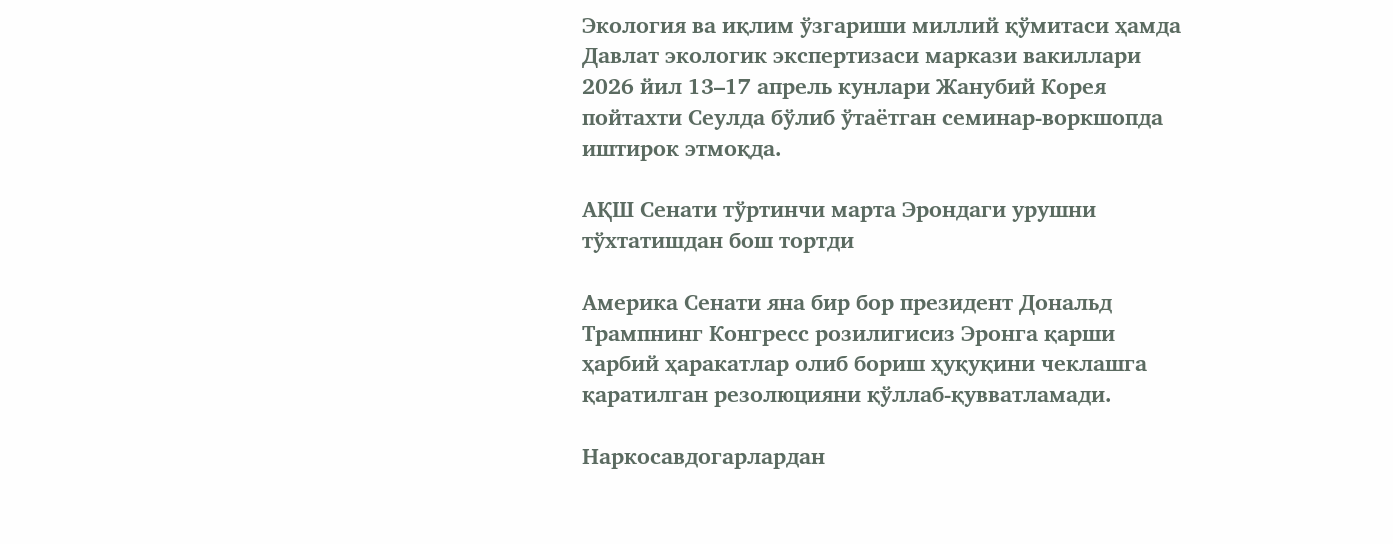Экология ва иқлим ўзгариши миллий қўмитаси ҳамда Давлат экологик экспертизаси маркази вакиллари 2026 йил 13–17 апрель кунлари Жанубий Корея пойтахти Сеулда бўлиб ўтаётган семинар-воркшопда иштирок этмоқда.

АҚШ Сенати тўртинчи марта Эрондаги урушни тўхтатишдан бош тортди

Америка Сенати яна бир бор президент Дональд Трампнинг Конгресс розилигисиз Эронга қарши ҳарбий ҳаракатлар олиб бориш ҳуқуқини чеклашга қаратилган резолюцияни қўллаб-қувватламади.

Наркосавдогарлардан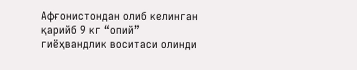Афғонистондан олиб келинган қарийб 9 кг “опий” гиёҳвандлик воситаси олинди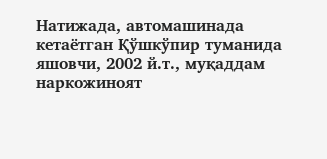Натижада, автомашинада кетаётган Қўшкўпир туманида яшовчи, 2002 й.т., муқаддам наркожиноят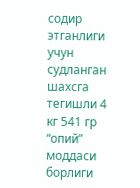содир этганлиги учун судланган шахсга тегишли 4 кг 541 гр “опий” моддаси борлиги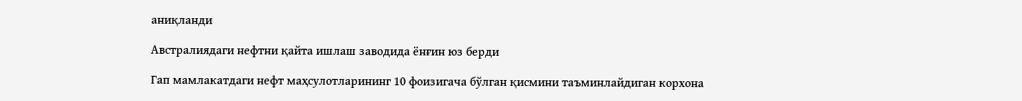аниқланди

Австралиядаги нефтни қайта ишлаш заводида ёнғин юз берди

Гап мамлакатдаги нефт маҳсулотларининг 10 фоизигача бўлган қисмини таъминлайдиган корхона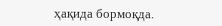ҳақида бормоқда.